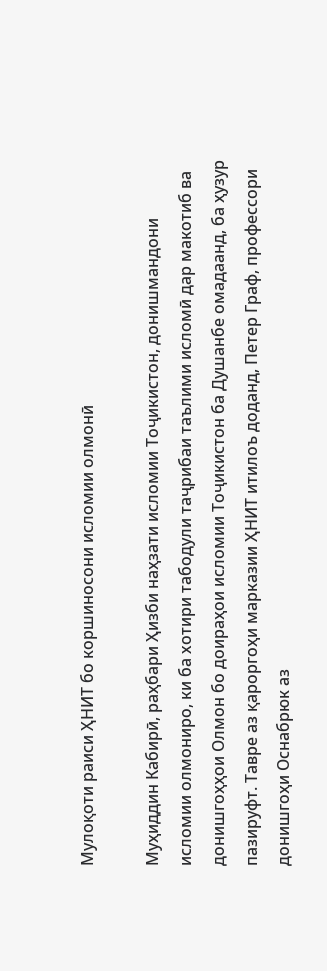Мулоқоти раиси ҲНИТ бо коршиносони исломии олмонӣ

Муҳиддин Кабирӣ, раҳбари Ҳизби наҳзати исломии Тоҷикистон, донишмандони исломии олмониро, ки ба хотири табодули таҷрибаи таълими исломӣ дар макотиб ва донишгоҳҳои Олмон бо доираҳои исломии Тоҷикистон ба Душанбе омадаанд, ба ҳузур пазируфт. Тавре аз қароргоҳи марказии ҲНИТ итилоъ доданд, Петер Граф, профессори донишгоҳи Оснабрюк аз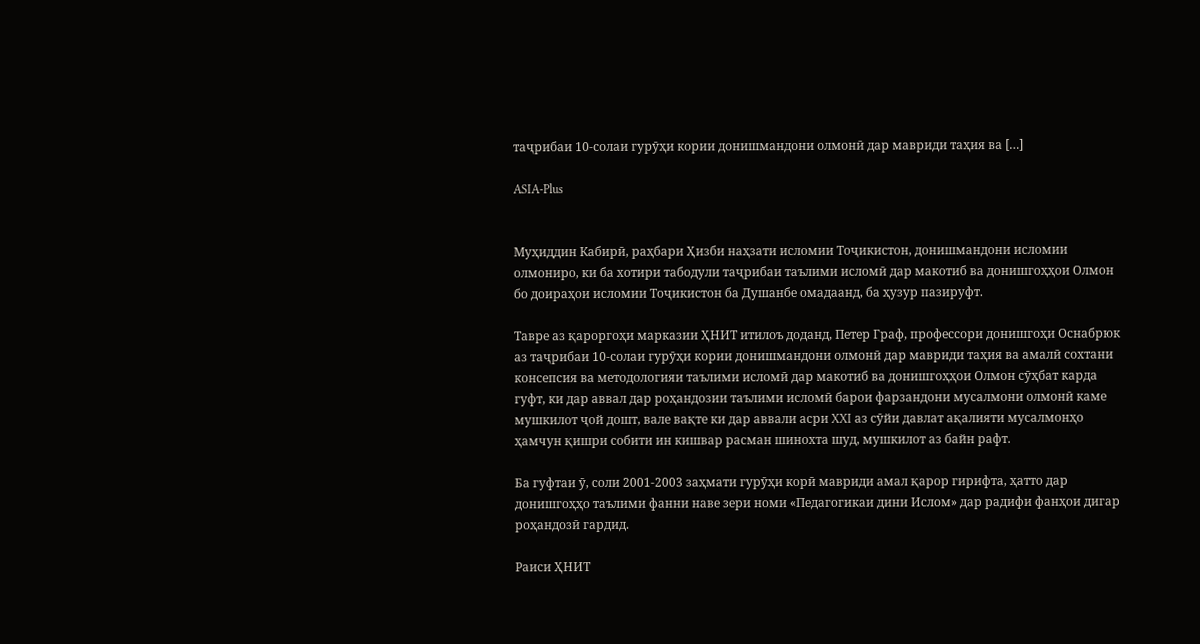таҷрибаи 10-солаи гурӯҳи кории донишмандони олмонӣ дар мавриди таҳия ва […]

ASIA-Plus


Муҳиддин Кабирӣ, раҳбари Ҳизби наҳзати исломии Тоҷикистон, донишмандони исломии олмониро, ки ба хотири табодули таҷрибаи таълими исломӣ дар макотиб ва донишгоҳҳои Олмон бо доираҳои исломии Тоҷикистон ба Душанбе омадаанд, ба ҳузур пазируфт.

Тавре аз қароргоҳи марказии ҲНИТ итилоъ доданд, Петер Граф, профессори донишгоҳи Оснабрюк аз таҷрибаи 10-солаи гурӯҳи кории донишмандони олмонӣ дар мавриди таҳия ва амалӣ сохтани консепсия ва методологияи таълими исломӣ дар макотиб ва донишгоҳҳои Олмон сӯҳбат карда гуфт, ки дар аввал дар роҳандозии таълими исломӣ барои фарзандони мусалмони олмонӣ каме мушкилот ҷой дошт, вале вақте ки дар аввали асри XXI аз сӯйи давлат ақалияти мусалмонҳо ҳамчун қишри собити ин кишвар расман шинохта шуд, мушкилот аз байн рафт.

Ба гуфтаи ӯ, соли 2001-2003 заҳмати гурӯҳи корӣ мавриди амал қарор гирифта, ҳатто дар донишгоҳҳо таълими фанни наве зери номи «Педагогикаи дини Ислом» дар радифи фанҳои дигар роҳандозӣ гардид.

Раиси ҲНИТ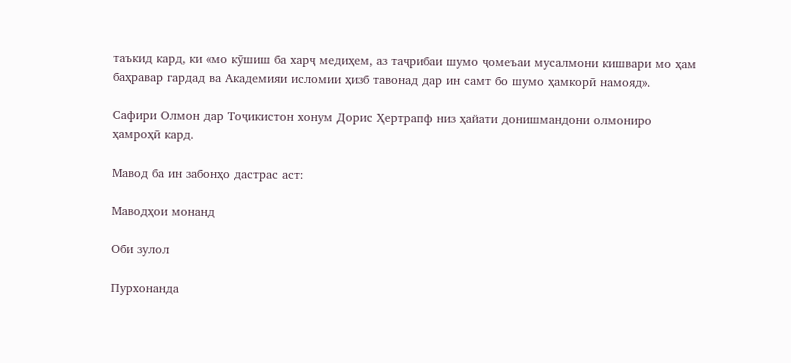таъкид кард, ки «мо кӯшиш ба харҷ медиҳем, аз таҷрибаи шумо ҷомеъаи мусалмони кишвари мо ҳам баҳравар гардад ва Академияи исломии ҳизб тавонад дар ин самт бо шумо ҳамкорӣ намояд».

Сафири Олмон дар Тоҷикистон хонум Дорис Ҳертрапф низ ҳайати донишмандони олмониро ҳамроҳӣ кард.

Мавод ба ин забонҳо дастрас аст:

Маводҳои монанд

Оби зулол

Пурхонанда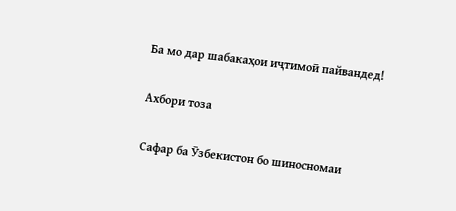Ба мо дар шабакаҳои иҷтимоӣ пайвандед!

Ахбори тоза

Сафар ба Ӯзбекистон бо шиносномаи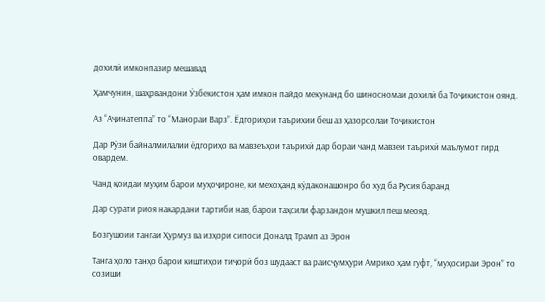дохилӣ имконпазир мешавад

Ҳамчунин, шаҳрвандони Ӯзбекистон ҳам имкон пайдо мекунанд бо шиносномаи дохилӣ ба Тоҷикистон оянд.

Аз “Аҷинатеппа” то “Манораи Варз”. Ёдгориҳои таърихии беш аз ҳазорсолаи Тоҷикистон

Дар Рӯзи байналмилалии ёдгориҳо ва мавзеъҳои таърихӣ дар бораи чанд мавзеи таърихӣ маълумот гирд овардем.

Чанд қоидаи муҳим барои муҳоҷироне, ки мехоҳанд кӯдаконашонро бо худ ба Русия баранд

Дар сурати риоя накардани тартиби нав, барои таҳсили фарзандон мушкил пеш меояд.

Бозгушоии тангаи Ҳурмуз ва изҳори сипоси Доналд Трамп аз Эрон

Танга ҳоло танҳо барои киштиҳои тиҷорӣ боз шудааст ва раисҷумҳури Амрико ҳам гуфт, “муҳосираи Эрон” то созиши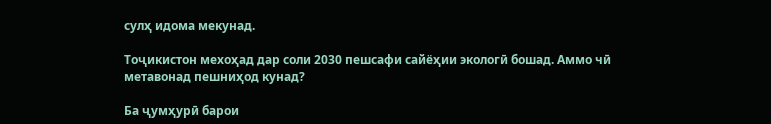сулҳ идома мекунад.

Тоҷикистон мехоҳад дар соли 2030 пешсафи сайёҳии экологӣ бошад. Аммо чӣ метавонад пешниҳод кунад?

Ба ҷумҳурӣ барои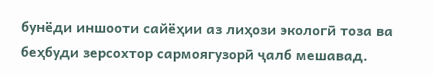бунёди иншооти сайёҳии аз лиҳози экологӣ тоза ва беҳбуди зерсохтор сармоягузорӣ ҷалб мешавад.